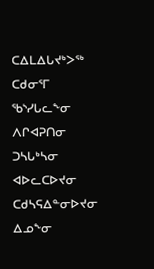ᑕᐃᒪᐃᒐᔪᒃᐳᖅ ᑕᑯᓂᕐᒥ ᖃᔅᓯᒐᓚᖕᓂ ᐱᒋᐊᕈᑎᓂ ᑐᓴᒐᒃᓴᓂ ᐊᐅᓚᑕᐅᔪᓂ ᑕᑯᓴᕋᐃᓐᓂᐅᔪᓂ ᐃᓄᖕᓂ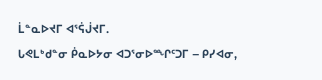ᒫᓐᓇᐅᔪᒥ ᐊᕐᕌᒎᔪᒥ.
ᒐᕙᒪᒃᑯᓐᓂ ᑮᓇᐅᔭᓂ ᐊᑐᕐᓂᐅᙱᑦᑐᒥ – ᑭᓯᐊᓂ,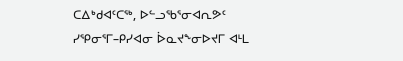ᑕᐃᒃᑯᐊᑦᑕᖅ, ᐅᓪᓗᖃᕐᓂᐊᕆᕗᑦ ᓯᕿᓂᕐᒥ–ᑭᓯᐊᓂ ᐆᓇᔪᖕᓂᐅᔪᒥ ᐊᒻᒪ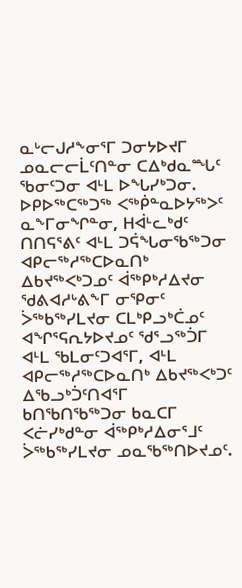ᓇᒡᓕᒍᓱᖕᓂᕐᒥ ᑐᓂᔭᐅᔪᒥ ᓄᓇᓕᓕᒫᑦᑎᓐᓂ ᑕᐃᒃᑯᓇᙵᑦ ᖃᓂᑦᑐᓂ ᐊᒻᒪ ᐅᖓᓯᒃᑐᓂ.
ᐅᑭᐅᖅᑕᖅᑐᖅ ᐸᖅᑮᓐᓇᐅᔭᖅᐳᑦ ᓇᖕᒥᓂᖏᓐᓂ, ᕼᐋᒻᓚᒃᑯᑦ ᑎᑎᕋᕐᕕᑦ ᐊᒻᒪ ᑐᕌᖓᓂᖃᖅᑐᓂ ᐊᑭᓕᖅᓱᖅᑕᐅᓇᑎᒃ ᐃᑲᔪᖅᐸᒃᑐᓄᑦ ᐋᖅᑭᒃᓱᐃᔪᓂ ᖁᕕᐊᓱᒡᕕᖕᒥ ᓂᕿᓂᑦ ᐴᖅᑲᖅᓯᒪᔪᓂ ᑕᒪᒃᑭᓗᒃᑖᓄᑦ ᐊᖏᕐᕋᕆᔭᐅᔪᓄᑦ ᖁᕐᓗᖅᑑᒥ ᐊᒻᒪ ᖃᒪᓂᑦᑐᐊᕐᒥ, ᐊᒻᒪ ᐊᑭᓕᖅᓱᖅᑕᐅᓇᑎᒃ ᐃᑲᔪᖅᐸᒃᑐᑦ ᐃᖃᓗᒃᑑᑦᑎᐊᕐᒥ ᑲᑎᖃᑎᖃᖅᑐᓂ ᑲᓇᑕᒥ ᐸᓖᓯᒃᑯᓐᓂ ᐋᖅᑭᒃᓱᐃᓂᕐᒧᑦ ᐴᖅᑲᖅᓯᒪᔪᓂ ᓄᓇᖃᖅᑎᐅᔪᓄᑦ.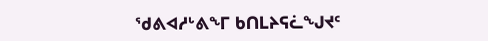ᖁᕕᐊᓱᒡᕕᖕᒥ ᑲᑎᒪᔨᕋᓛᖑᔪᑦ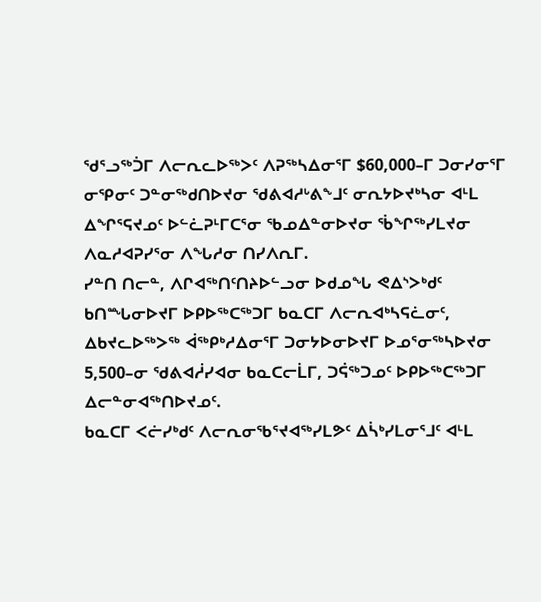ᖁᕐᓗᖅᑑᒥ ᐱᓕᕆᓚᐅᖅᐳᑦ ᐱᕈᖅᓴᐃᓂᕐᒥ $60,000–ᒥ ᑐᓂᓯᓂᕐᒥ ᓂᕿᓂᑦ ᑐᓐᓂᖅᑯᑎᐅᔪᓂ ᖁᕕᐊᓱᒡᕕᖕᒧᑦ ᓂᕆᔭᐅᔪᒃᓴᓂ ᐊᒻᒪ ᐃᖏᕐᕋᔪᓄᑦ ᐅᓪᓛᕈᒻᒥᑕᕐᓂ ᖃᓄᐃᓐᓂᐅᔪᓂ ᖄᖏᖅᓯᒪᔪᓂ ᐱᓇᓱᐊᕈᓯᕐᓂ ᐱᖓᓱᓂ ᑎᓯᐱᕆᒥ.
ᓯᓐᑎ ᑎᓕᓐ, ᐱᒋᐊᖅᑎᑦᑎᔨᐅᓪᓗᓂ ᐅᑯᓄᖓ ᕙᐃᔅᐳᒃᑯᑦ ᑲᑎᙵᓂᐅᔪᒥ ᐅᑭᐅᖅᑕᖅᑐᒥ ᑲᓇᑕᒥ ᐱᓕᕆᐊᒃᓴᕋᓛᓂᑦ, ᐃᑲᔪᓚᐅᖅᐳᖅ ᐋᖅᑭᒃᓱᐃᓂᕐᒥ ᑐᓂᔭᐅᓂᐅᔪᒥ ᐅᓄᕐᓂᖅᓴᐅᔪᓂ 5,500–ᓂ ᖁᕕᐊᓲᓯᐊᓂ ᑲᓇᑕᓕᒫᒥ, ᑐᕌᖅᑐᓄᑦ ᐅᑭᐅᖅᑕᖅᑐᒥ ᐃᓕᓐᓂᐊᖅᑎᐅᔪᓄᑦ.
ᑲᓇᑕᒥ ᐸᓖᓯᒃᑯᑦ ᐱᓕᕆᓂᖃᕐᔪᐊᖅᓯᒪᕗᑦ ᐃᓵᒃᓯᒪᓂᕐᒧᑦ ᐊᒻᒪ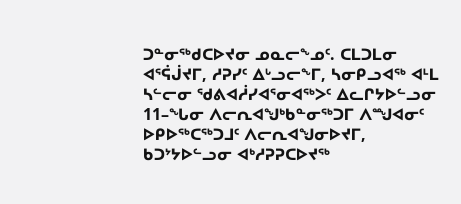ᑐᓐᓂᖅᑯᑕᐅᔪᓂ ᓄᓇᓕᖕᓄᑦ. ᑕᒪᑐᒪᓂ ᐊᕐᕌᒎᔪᒥ, ᓱᕈᓯᑦ ᐃᒡᓗᓕᖕᒥ, ᓴᓂᑭᓗᐊᖅ ᐊᒻᒪ ᓴᓪᓕᓂ ᖁᕕᐊᓲᓯᐊᕐᓂᐊᖅᐳᑦ ᐃᓚᒋᔭᐅᓪᓗᓂ 11–ᖓᓂ ᐱᓕᕆᐊᖑᒃᑲᓐᓂᖅᑐᒥ ᐱᙳᐊᓂᑦ ᐅᑭᐅᖅᑕᖅᑐᒧᑦ ᐱᓕᕆᐊᖑᓂᐅᔪᒥ, ᑲᑐᔾᔭᐅᓪᓗᓂ ᐊᒃᓱᕈᕈᑕᐅᔪᖅ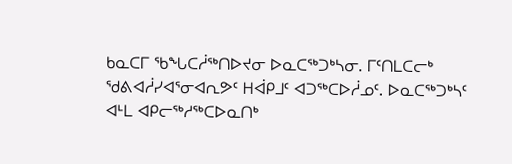ᑲᓇᑕᒥ ᖃᖓᑕᓲᖅᑎᐅᔪᓂ ᐅᓇᑕᖅᑐᒃᓴᓂ. ᒥᑦᑎᒪᑕᓕᒃ ᖁᕕᐊᓲᓯᐊᕐᓂᐊᕆᕗᑦ ᕼᐋᑭᒧᑦ ᐊᑐᖅᑕᐅᓲᓄᑦ. ᐅᓇᑕᖅᑐᒃᓴᑦ ᐊᒻᒪ ᐊᑭᓕᖅᓱᖅᑕᐅᓇᑎᒃ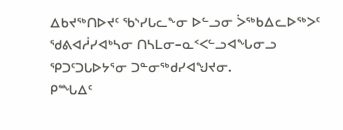ᐃᑲᔪᖅᑎᐅᔪᑦ ᖃᔅᓯᒐᓚᖕᓂ ᐅᓪᓗᓂ ᐴᖅᑲᐃᓚᐅᖅᐳᑦ ᖁᕕᐊᓲᓯᐊᒃᓴᓂ ᑎᓴᒪᓂ–ᓇᑉᐸᓪᓗᐊᖓᓂᓗ ᕿᑐᑦᑐᒐᐅᔭᕐᓂ ᑐᓐᓂᖅᑯᓯᐊᖑᔪᓂ.
ᑭᙵᐃᑦ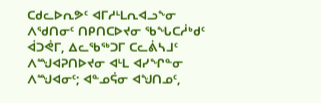ᑕᑯᓚᐅᕆᕗᑦ ᐊᒥᓱᒻᒪᕆᐊᓗᖕᓂ ᐱᖁᑎᓂᑦ ᑎᑭᑎᑕᐅᔪᓂ ᖃᖓᑕᓲᒃᑯᑦ ᐋᑐᕚᒥ, ᐃᓚᖃᖅᑐᒥ ᑕᓚᕖᓴᒧᑦ ᐱᙳᐊᕈᑎᐅᔪᓂ ᐊᒻᒪ ᐊᓯᖏᓐᓂ ᐱᙳᐊᓂᑦ; ᐊᓐᓄᕌᓂ ᐊᖑᑎᓄᑦ,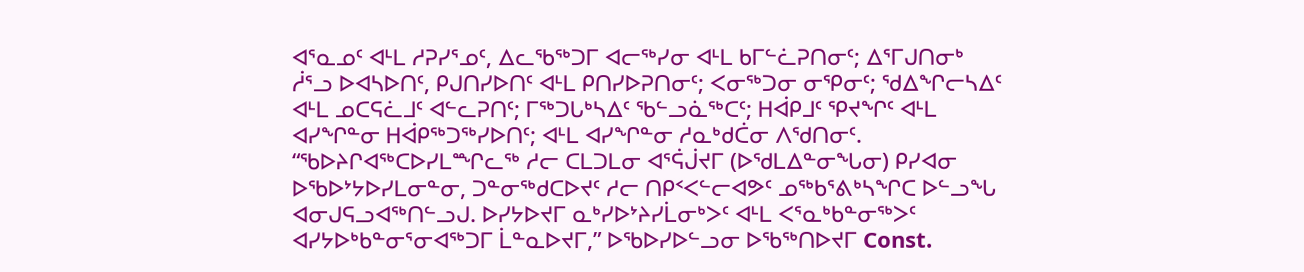ᐊᕐᓇᓄᑦ ᐊᒻᒪ ᓱᕈᓯᕐᓄᑦ, ᐃᓚᖃᖅᑐᒥ ᐊᓕᖅᓯᓂ ᐊᒻᒪ ᑲᒥᓪᓛᕈᑎᓂᑦ; ᐃᕐᒥᒍᑎᓂᒃ ᓲᕐᓗ ᐅᐊᓴᐅᑎᑦ, ᑭᒍᑎᓯᐅᑎᑦ ᐊᒻᒪ ᑭᑎᓯᐅᕈᑎᓂᑦ; ᐸᓂᖅᑐᓂ ᓂᕿᓂᑦ; ᖁᐃᖏᓕᓴᐃᑦ ᐊᒻᒪ ᓄᑕᕋᓛᒧᑦ ᐊᓪᓚᕈᑎᑦ; ᒥᖅᑐᒐᒃᓴᐃᑦ ᖃᓪᓗᓈᖅᑕᑦ; ᕼᐋᑭᒧᑦ ᕿᔪᖏᑦ ᐊᒻᒪ ᐊᓯᖏᓐᓂ ᕼᐋᑭᖅᑐᖅᓯᐅᑎᑦ; ᐊᒻᒪ ᐊᓯᖏᓐᓂ ᓱᓇᒃᑯᑖᓂ ᐱᖁᑎᓂᑦ.
“ᖃᐅᔨᒋᐊᖅᑕᐅᓯᒪᙱᓚᖅ ᓱᓕ ᑕᒪᑐᒪᓂ ᐊᕐᕌᒎᔪᒥ (ᐅᖁᒪᐃᓐᓂᖓᓂ) ᑭᓯᐊᓂ ᐅᖃᐅᔾᔭᐅᓯᒪᓂᓐᓂ, ᑐᓐᓂᖅᑯᑕᐅᔪᑦ ᓱᓕ ᑎᑭᑉᐸᓪᓕᐊᕗᑦ ᓄᖅᑲᕐᕕᒃᓴᖏᑕ ᐅᓪᓗᖓ ᐊᓂᒍᕋᓗᐊᖅᑎᓪᓗᒍ. ᐅᓯᔭᐅᔪᒥ ᓇᒃᓯᐅᔾᔨᓯᒫᓂᒃᐳᑦ ᐊᒻᒪ ᐸᕐᓇᒃᑲᓐᓂᖅᐳᑦ ᐊᓯᔭᐅᒃᑲᓐᓂᕐᓂᐊᖅᑐᒥ ᒫᓐᓇᐅᔪᒥ,” ᐅᖃᐅᓯᐅᓪᓗᓂ ᐅᖃᖅᑎᐅᔪᒥ Const.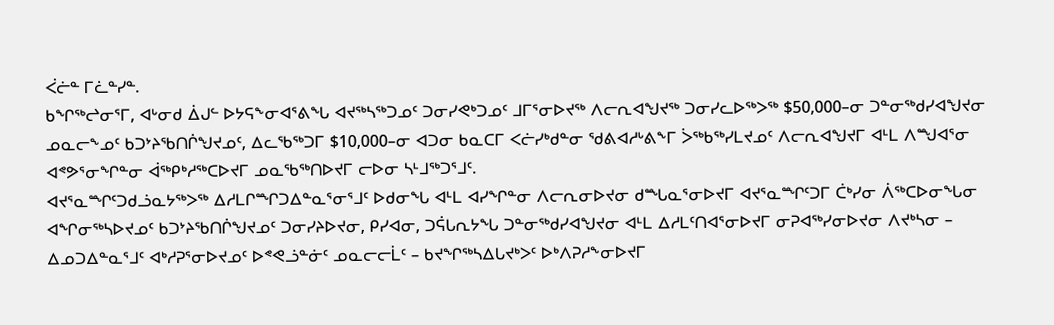ᐹᓖᓐ ᒥᓛᓐᓯᓐ.
ᑲᖏᖅᖠᓂᕐᒥ, ᐊᒡᓂᑯ ᐄᒍᓪ ᐅᔭᕋᖕᓂᐊᕐᕕᖓ ᐊᔪᖅᓴᖅᑐᓄᑦ ᑐᓂᓯᕙᒃᑐᓄᑦ ᒧᒥᕐᓂᐅᔪᖅ ᐱᓕᕆᐊᖑᔪᖅ ᑐᓂᓯᓚᐅᖅᐳᖅ $50,000–ᓂ ᑐᓐᓂᖅᑯᓯᐊᖑᔪᓂ ᓄᓇᓕᖕᓄᑦ ᑲᑐᔾᔨᖃᑎᒌᖑᔪᓄᑦ, ᐃᓚᖃᖅᑐᒥ $10,000–ᓂ ᐊᑐᓂ ᑲᓇᑕᒥ ᐸᓖᓯᒃᑯᓐᓂ ᖁᕕᐊᓱᒡᕕᖕᒥ ᐴᖅᑲᖅᓯᒪᔪᓄᑦ ᐱᓕᕆᐊᖑᔪᒥ ᐊᒻᒪ ᐱᙳᐊᕐᓂ ᐊᕝᕗᕐᓂᖏᓐᓂ ᐋᖅᑭᒃᓱᖅᑕᐅᔪᒥ ᓄᓇᖃᖅᑎᐅᔪᒥ ᓕᐅᓂ ᓴᒻᒧᖅᑐᕐᒧᑦ.
ᐊᔪᕐᓇᙱᑦᑐᑯᓘᓇᔭᖅᐳᖅ ᐃᓱᒪᒋᙱᑐᐃᓐᓇᕐᓂᕐᒧᑦ ᐅᑯᓂᖓ ᐊᒻᒪ ᐊᓯᖏᓐᓂ ᐱᓕᕆᓂᐅᔪᓂ ᑯᙵᓇᕐᓂᐅᔪᒥ ᐊᔪᕐᓇᙱᑦᑐᒥ ᑖᒃᓯᓂ ᐲᖅᑕᐅᓂᖓᓂ ᐊᖏᓂᖅᓴᐅᔪᓄᑦ ᑲᑐᔾᔨᖃᑎᒌᖑᔪᓄᑦ ᑐᓂᓯᔨᐅᔪᓂ, ᑭᓯᐊᓂ, ᑐᕌᒐᕆᔭᖓ ᑐᓐᓂᖅᑯᓯᐊᖑᔪᓂ ᐊᒻᒪ ᐃᓱᒪᑦᑎᐊᕐᓂᐅᔪᒥ ᓂᕈᐊᖅᓯᓂᐅᔪᓂ ᐱᔪᒃᓴᓂ – ᐃᓄᑐᐃᓐᓇᕐᒧᑦ ᐊᒃᓱᕈᕐᓂᐅᔪᓄᑦ ᐅᕝᕙᓘᓐᓃᑦ ᓄᓇᓕᓕᒫᑦ – ᑲᔪᖏᖅᓴᐃᒐᔪᒃᐳᑦ ᐅᒃᐱᕈᓱᖕᓂᐅᔪᒥ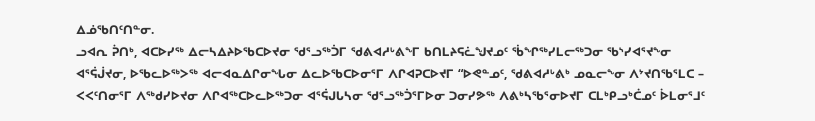ᐃᓅᖃᑎᑦᑎᓐᓂ.
ᓗᐊᕆ ᕉᑎᒃ, ᐊᑕᐅᓯᖅ ᐃᓕᓴᐃᔨᐅᖃᑕᐅᔪᓂ ᖁᕐᓗᖅᑑᒥ ᖁᕕᐊᓱᒡᕕᖕᒥ ᑲᑎᒪᔨᕋᓛᖑᔪᓄᑦ ᖄᖏᖅᓯᒪᓕᖅᑐᓂ ᖃᔅᓯᐊᕐᔪᖕᓂ ᐊᕐᕌᒎᔪᓂ, ᐅᖃᓚᐅᖅᐳᖅ ᐊᓕᐊᓇᐃᒋᓂᖓᓂ ᐃᓚᐅᖃᑕᐅᓂᕐᒥ ᐱᒋᐊᕈᑕᐅᔪᒥ “ᐅᕙᓐᓄᑦ, ᖁᕕᐊᓱᒡᕕᒃ ᓄᓇᓕᖕᓂ ᐱᔾᔪᑎᖃᕐᒪᑕ – ᐸᐸᑦᑎᓂᕐᒥ ᐱᖅᑯᓯᐅᔪᓂ ᐱᒋᐊᖅᑕᐅᓚᐅᖅᑐᓂ ᐊᕐᕌᒍᒐᓴᓂ ᖁᕐᓗᖅᑑᕐᒥᐅᓂ ᑐᓂᓯᕗᖅ ᐱᕕᒃᓴᖃᕐᓂᐅᔪᒥ ᑕᒪᒃᑭᓗᒃᑖᓄᑦ ᐆᒪᓂᕐᒧᑦ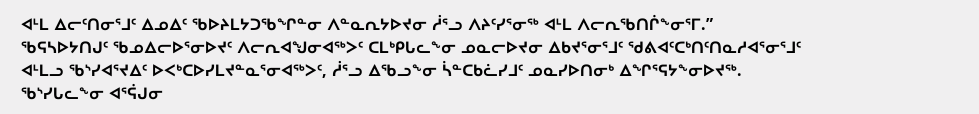ᐊᒻᒪ ᐃᓕᑦᑎᓂᕐᒧᑦ ᐃᓄᐃᑦ ᖃᐅᔨᒪᔭᑐᖃᖏᓐᓂ ᐱᓐᓇᕆᔭᐅᔪᓂ ᓲᕐᓗ ᐱᔨᑦᓯᕐᓂᖅ ᐊᒻᒪ ᐱᓕᕆᖃᑎᒌᖕᓂᕐᒥ.”
ᖃᕋᓴᐅᔭᑎᒍᑦ ᖃᓄᐃᓕᐅᕐᓂᐅᔪᑦ ᐱᓕᕆᐊᖑᓂᐊᖅᐳᑦ ᑕᒪᒃᑭᒐᓚᖕᓂ ᓄᓇᓕᐅᔪᓂ ᐃᑲᔪᕐᓂᕐᒧᑦ ᖁᕕᐊᑦᑕᒃᑎᑦᑎᓇᓱᐊᕐᓂᕐᒧᑦ ᐊᒻᒪᓗ ᖃᔅᓯᐊᕐᔪᐃᑦ ᐅᐸᒃᑕᐅᓯᒪᔪᓐᓇᕐᓂᐊᖅᐳᑦ, ᓲᕐᓗ ᐃᖃᓗᖕᓂ ᓵᓐᑕᑲᓛᓯᒧᑦ ᓄᓇᓯᐅᑎᓂᒃ ᐃᖏᕐᕋᔭᖕᓂᐅᔪᖅ.
ᖃᔅᓯᒐᓚᖕᓂ ᐊᕐᕌᒍᓂ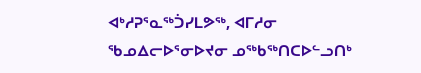ᐊᒃᓱᕈᕐᓇᖅᑑᓯᒪᕗᖅ, ᐊᒥᓱᓂ ᖃᓄᐃᓕᐅᕐᓂᐅᔪᓂ ᓄᖅᑲᖅᑎᑕᐅᓪᓗᑎᒃ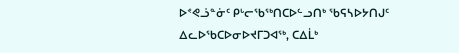ᐅᕝᕙᓘᓐᓃᑦ ᑭᒡᓕᖃᖅᑎᑕᐅᓪᓗᑎᒃ ᖃᕋᓴᐅᔭᑎᒍᑦ ᐃᓚᐅᖃᑕᐅᓂᐅᔪᒥᑐᐊᖅ, ᑕᐃᒫᒃ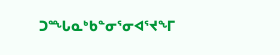ᑐᙵᓇᒃᑲᓐᓂᕐᓂᐊᕐᔪᖕᒥ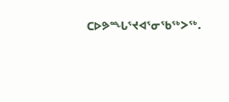ᑕᐅᕗᙵᕐᔪᐊᕐᓂᖃᖅᐳᖅ.